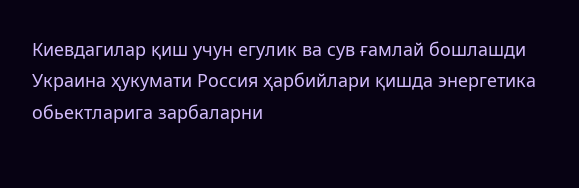Киевдагилар қиш учун егулик ва сув ғамлай бошлашди
Украина ҳукумати Россия ҳарбийлари қишда энергетика обьектларига зарбаларни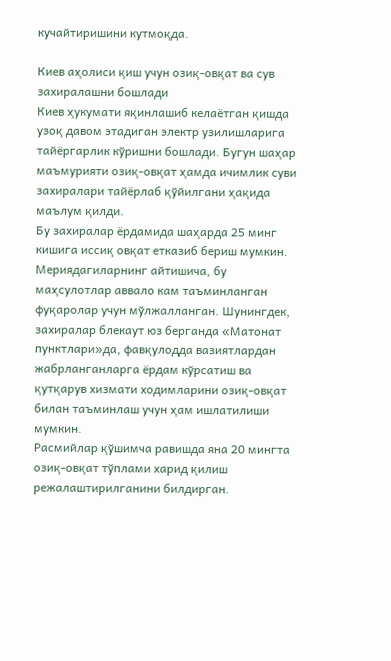кучайтиришини кутмоқда.

Киев аҳолиси қиш учун озиқ-овқат ва сув захиралашни бошлади
Киев ҳукумати яқинлашиб келаётган қишда узоқ давом этадиган электр узилишларига тайёргарлик кўришни бошлади. Бугун шаҳар маъмурияти озиқ-овқат ҳамда ичимлик суви захиралари тайёрлаб қўйилгани ҳақида маълум қилди.
Бу захиралар ёрдамида шаҳарда 25 минг кишига иссиқ овқат етказиб бериш мумкин. Мериядагиларнинг айтишича, бу маҳсулотлар аввало кам таъминланган фуқаролар учун мўлжалланган. Шунингдек, захиралар блекаут юз берганда «Матонат пунктлари»да, фавқулодда вазиятлардан жабрланганларга ёрдам кўрсатиш ва қутқарув хизмати ходимларини озиқ-овқат билан таъминлаш учун ҳам ишлатилиши мумкин.
Расмийлар қўшимча равишда яна 20 мингта озиқ-овқат тўплами харид қилиш режалаштирилганини билдирган.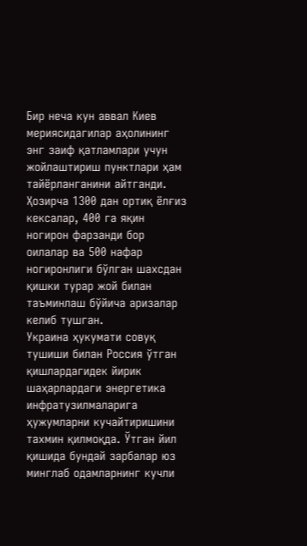Бир неча кун аввал Киев мериясидагилар аҳолининг энг заиф қатламлари учун жойлаштириш пунктлари ҳам тайёрланганини айтганди. Ҳозирча 1300 дан ортиқ ёлғиз кексалар, 400 га яқин ногирон фарзанди бор оилалар ва 500 нафар ногиронлиги бўлган шахсдан қишки турар жой билан таъминлаш бўйича аризалар келиб тушган.
Украина ҳукумати совуқ тушиши билан Россия ўтган қишлардагидек йирик шаҳарлардаги энергетика инфратузилмаларига ҳужумларни кучайтиришини тахмин қилмоқда. Ўтган йил қишида бундай зарбалар юз минглаб одамларнинг кучли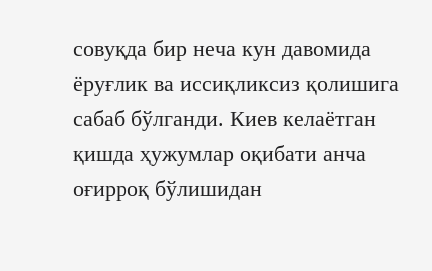совуқда бир неча кун давомида ёруғлик ва иссиқликсиз қолишига сабаб бўлганди. Киев келаётган қишда ҳужумлар оқибати анча оғирроқ бўлишидан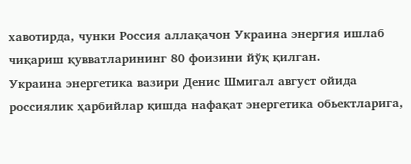хавотирда, чунки Россия аллақачон Украина энергия ишлаб чиқариш қувватларининг 80 фоизини йўқ қилган.
Украина энергетика вазири Денис Шмигал август ойида россиялик ҳарбийлар қишда нафақат энергетика обьектларига,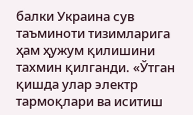балки Украина сув таъминоти тизимларига ҳам ҳужум қилишини тахмин қилганди. «Ўтган қишда улар электр тармоқлари ва иситиш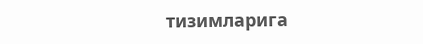тизимларига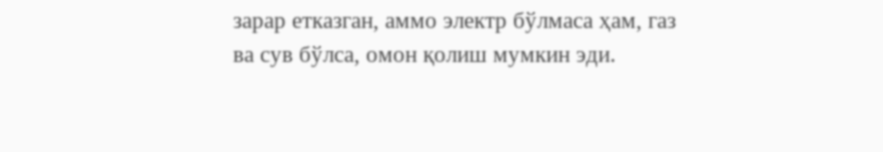зарар етказган, аммо электр бўлмаса ҳам, газ ва сув бўлса, омон қолиш мумкин эди.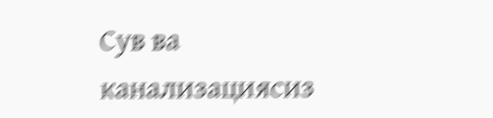Сув ва канализациясиз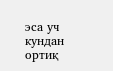эса уч кундан ортиқ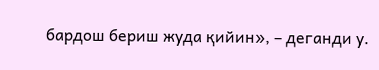бардош бериш жуда қийин», – деганди у.